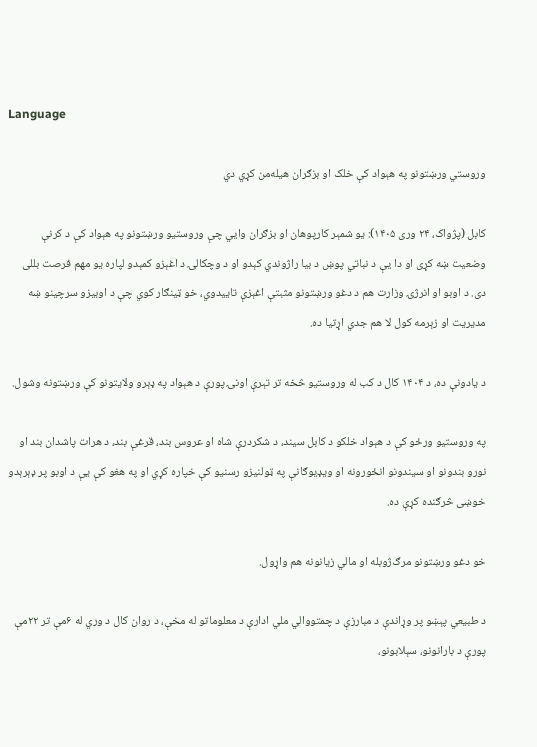Language

وروستي ورښتونو په هېواد کې خلک او بزګران هیله‌من کړي دي

کابل (پژواک، ۲۴ وری ۱۴۰۵): یو شمېر کارپوهان او بزګران وايي چې وروستیو ورښتونو په هېواد کې د کرنې وضعیت ښه کړی او دا یې د نباتي پوښ د بیا راژوندي کېدو او د وچکالۍ د اغېزو کمېدو لپاره یو مهم فرصت بللی دی. د اوبو او انرژۍ وزارت هم د دغو ورښتونو مثبتې اغېزې تاییدوي، خو ټینګار کوي چې د اوبیزو سرچینو ښه مدیریت او زېرمه کول لا هم جدي اړتیا ده.

د یادونې ده، د ۱۴۰۴ کال د کب له وروستیو څخه تر تېرې اونۍ پورې د هېواد په ډېرو ولایتونو کې ورښتونه وشول.

په وروستیو ورځو کې د هېواد خلکو د کابل سیند، د شکردرې شاه او عروس بند، قرغې بند، د هرات پاشدان بند او نورو بندونو او سیندونو انځورونه او ویډیوګانې په ټولنیزو رسنیو کې خپاره کړي او په هغو کې یې د اوبو پر ډېرېدو خوښی څرګنده کړې ده.

خو دغو ورښتونو مرګ‌ژوبله او مالي زیانونه هم واړول.

د طبیعي پېښو پر وړاندې د مبارزې د چمتووالي ملي ادارې د معلوماتو له مخې، د روان کال د وري له ۶مې تر ۲۲مې پورې د بارانونو، سېلابونو،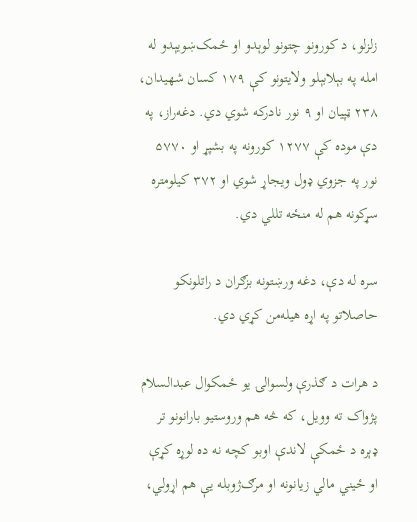زلزلو، د کورونو چتونو لوېدو او ځمک‌ښویېدو له امله په بېلابېلو ولایتونو کې ۱۷۹ کسان شهیدان، ۲۳۸ ټپیان او ۹ نور نادرکه شوي دي. دغه‌راز، په دې موده کې ۱۲۷۷ کورونه په بشپړ او ۵۷۷۰ نور په جزوي ډول ویجاړ شوي او ۳۷۲ کیلومتره سړکونه هم له منځه تللي دي.

سره له دې، دغه ورښتونه بزګران د راتلونکو حاصلاتو په اړه هیله‌من کړي دي.

د هرات د ګذرې ولسوالۍ یو ځمکوال عبدالسلام پژواک ته وویل، که څه هم وروستیو بارانونو تر ډېره د ځمکې لاندې اوبو کچه نه ده لوړه کړې او ځیني مالي زیانونه او مرګ‌ژوبله یې هم اړولي،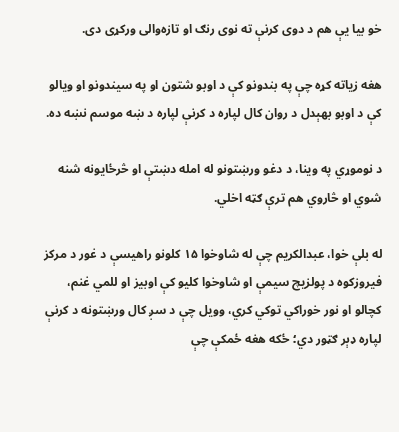خو بیا یې هم د دوی کرنې ته نوی رنګ او تازه‌والی ورکړی دی.

هغه زیاته کړه چې په بندونو کې د اوبو شتون او په سیندونو او ویالو کې د اوبو بهېدل د روان کال لپاره د کرنې لپاره د ښه موسم نښه ده.

د نوموړي په وینا، د دغو ورښتونو له امله دښتې او څرځایونه شنه شوي او څاروي هم ترې ګټه اخلي.

له بلې خوا، عبدالکریم چې له شاوخوا ۱۵ کلونو راهیسې د غور د مرکز فیروزکوه د پولزیچ سیمې او شاوخوا کلیو کې اوبیز او للمي غنم، کچالو او نور خوراکي توکي کري، وویل چې د سږ کال ورښتونه د کرنې لپاره ډېر ګټور دي؛ ځکه هغه ځمکې چې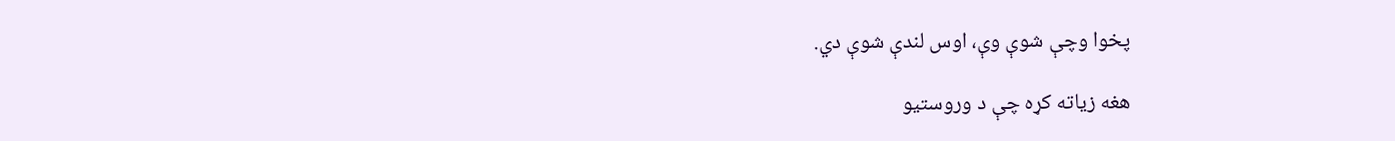پخوا وچې شوې وې، اوس لندې شوې دي.

هغه زیاته کړه چې د وروستیو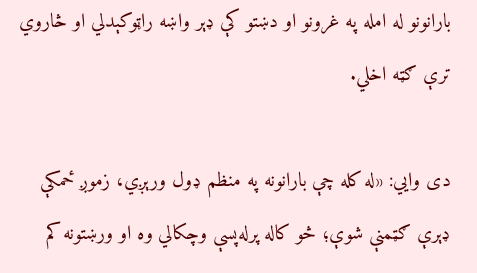بارانونو له امله په غرونو او دښتو کې ډېر واښه راټوکېدلي او څاروي ترې ګټه اخلي.

دی وايي: «له کله چې بارانونه په منظم ډول ورېږي، زموږ ځمکې ډېرې ګټمنې شوې؛ څو کاله پرله‌پسې وچکالي وه او ورښتونه کم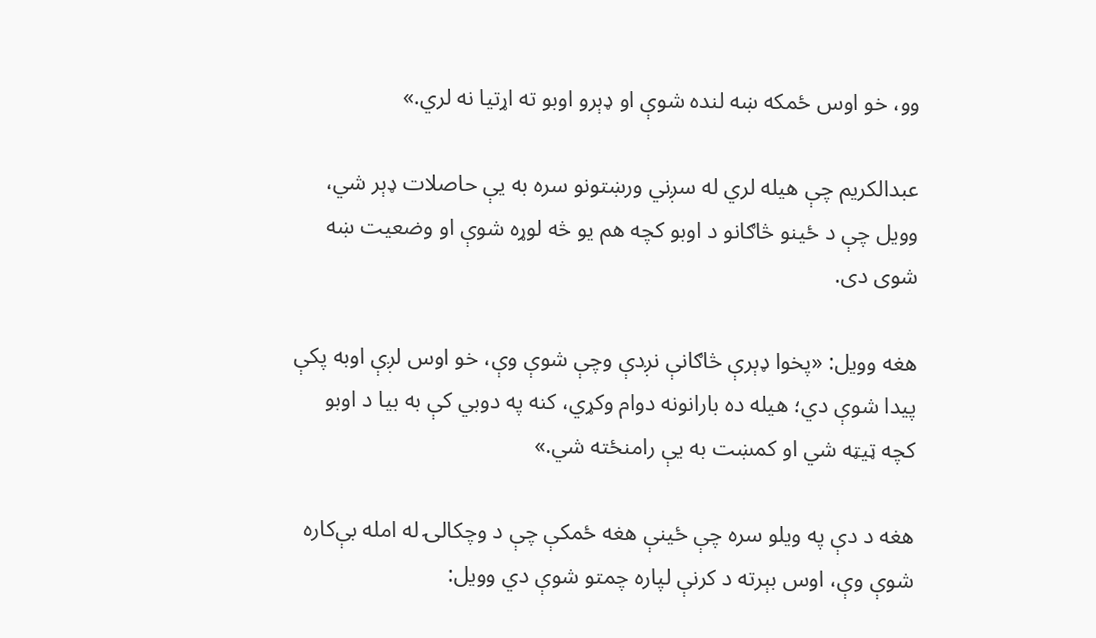وو، خو اوس ځمکه ښه لنده شوې او ډېرو اوبو ته اړتیا نه لري.»

عبدالکریم چې هیله لري له سږني ورښتونو سره به یې حاصلات ډېر شي، وویل چې د ځینو څا‌ګانو د اوبو کچه هم یو څه لوړه شوې او وضعیت ښه شوی دی.

هغه وویل: «پخوا ډېرې څا‌ګانې نږدې وچې شوې وې، خو اوس لږې اوبه پکې پیدا شوې دي؛ هیله ده بارانونه دوام وکړي، کنه په دوبي کې به بیا د اوبو کچه ټیټه شي او کمښت به یې رامنځته شي.»

هغه د دې په ویلو سره چې ځینې هغه ځمکې چې د وچکالۍ له امله بې‌کاره شوې وې، اوس بېرته د کرنې لپاره چمتو شوې دي وویل: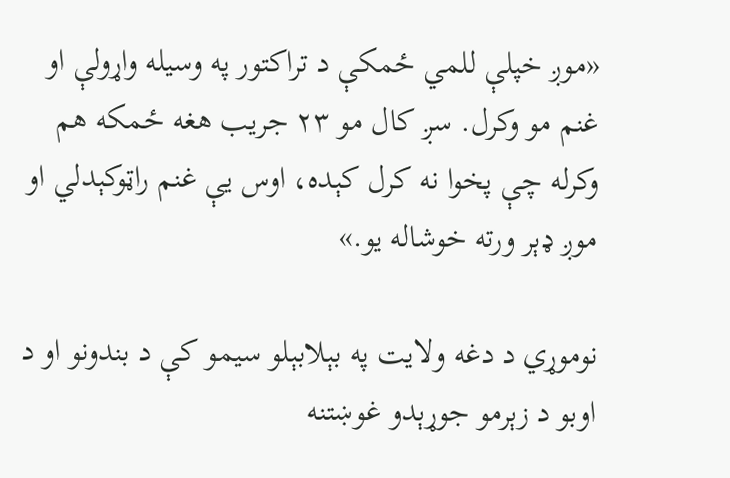«موږ خپلې للمي ځمکې د تراکتور په وسیله واړولې او غنم مو وکرل. سږ کال مو ۲۳ جریب هغه ځمکه هم وکرله چې پخوا نه کرل کېده، اوس یې غنم راټوکېدلي او موږ ډېر ورته خوشاله یو.»

نوموړي د دغه ولایت په بېلابېلو سیمو کې د بندونو او د اوبو د زېرمو جوړېدو غوښتنه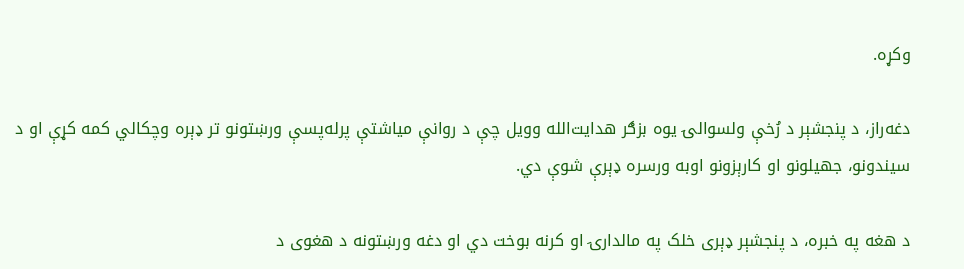وکړه.

دغه‌راز، د پنجشېر د رُخې ولسوالۍ یوه بزګر هدایت‌الله وویل چې د روانې میاشتې پرله‌پسې ورښتونو تر ډېره وچکالي کمه کړې او د سیندونو، جهیلونو او کارېزونو اوبه ورسره ډېرې شوې دي.

د هغه په خبره، د پنجشېر ډېری خلک په مالدارۍ او کرنه بوخت دي او دغه ورښتونه د هغوی د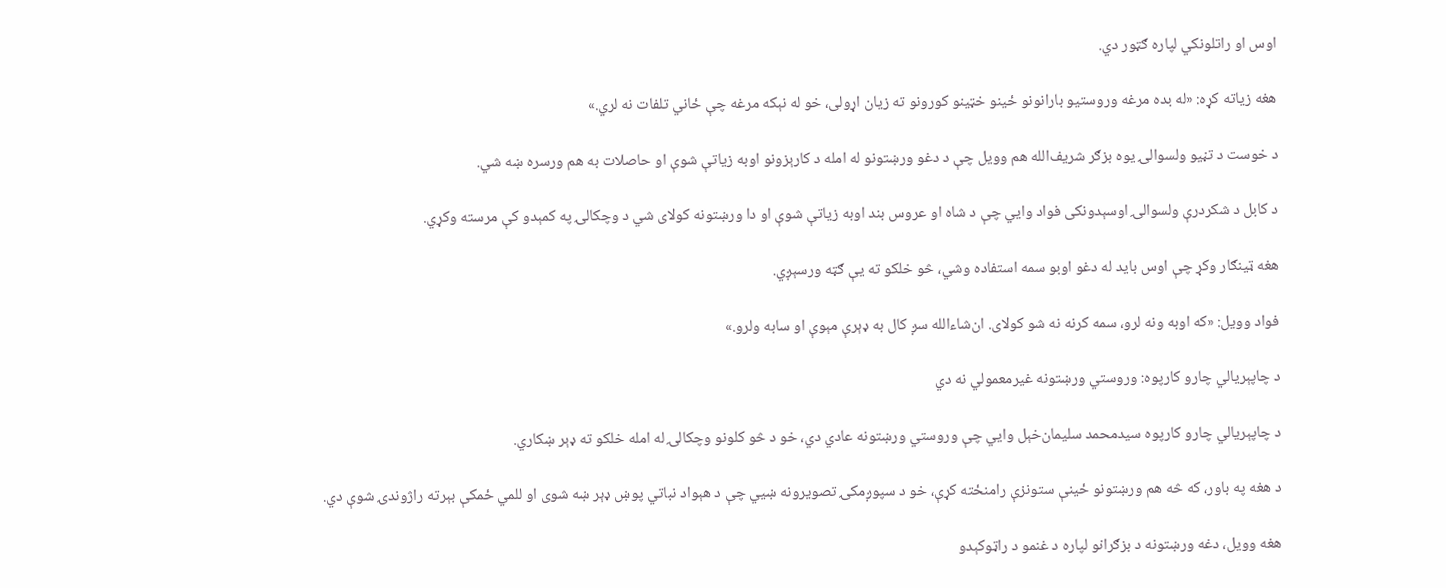اوس او راتلونکي لپاره ګټور دي.

هغه زیاته کړه: «له بده مرغه وروستیو بارانونو ځینو خټینو کورونو ته زیان اړولی، خو له نېکه مرغه چې ځاني تلفات نه لري.»

د خوست د تڼیو ولسوالۍ یوه بزګر شریف‌الله هم وویل چې د دغو ورښتونو له امله د کارېزونو اوبه زیاتې شوې او حاصلات به هم ورسره ښه شي.

د کابل د شکردرې ولسوالۍ اوسېدونکی فواد وايي چې د شاه او عروس بند اوبه زیاتې شوې او دا ورښتونه کولای شي د وچکالۍ په کمېدو کې مرسته وکړي.

هغه ټینګار وکړ چې اوس باید له دغو اوبو سمه استفاده وشي، څو خلکو ته یې ګټه ورسېږي.

فواد وویل: «که اوبه ونه لرو، سمه کرنه نه شو کولای. ان‌شاءالله سږ کال به ډېرې مېوې او سابه ولرو.»

د چاپېریالي چارو کارپوه: وروستي ورښتونه غیرمعمولي نه دي

د چاپېریالي چارو کارپوه سیدمحمد سلیمان‌خېل وايي چې وروستي ورښتونه عادي دي، خو د څو کلونو وچکالۍ له امله خلکو ته ډېر ښکاري.

د هغه په باور، که څه هم ورښتونو ځینې ستونزې رامنځته کړې، خو د سپوږمکۍ تصویرونه ښيي چې د هېواد نباتي پوښ ډېر ښه شوی او للمي ځمکې بېرته راژوندۍ شوې دي.

هغه وویل، دغه ورښتونه د بزګرانو لپاره د غنمو د راټوکېدو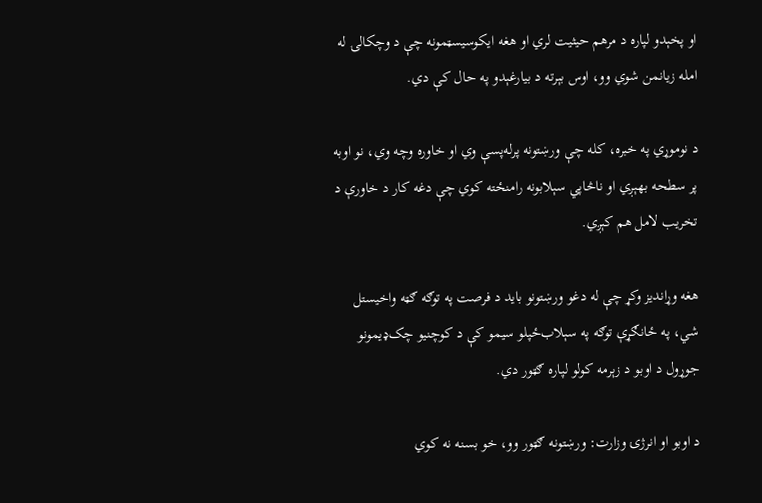او پخېدو لپاره د مرهم حیثیت لري او هغه ایکوسیسټمونه چې د وچکالۍ له امله زیانمن شوي وو، اوس بېرته د بیارغېدو په حال کې دي.

د نوموړي په خبره، کله چې ورښتونه پرله‌پسې وي او خاوره وچه وي، نو اوبه پر سطحه بهېږي او ناڅاپي سېلابونه رامنځته کوي چې دغه کار د خاورې د تخریب لامل هم کېږي.

هغه وړاندیز وکړ چې له دغو ورښتونو باید د فرصت په توګه ګټه واخیستل شي، په ځانګړې توګه په سېلاب‌ځپلو سیمو کې د کوچنیو چک‌ډیمونو جوړول د اوبو د زېرمه کولو لپاره ګټور دي.

د اوبو او انرژۍ وزارت: ورښتونه ګټور وو، خو بسنه نه کوي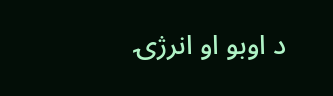د اوبو او انرژۍ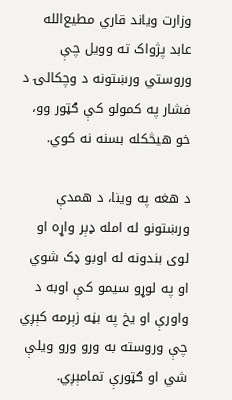وزارت ویاند قاري مطیع‌الله عابد پژواک ته وویل چې وروستي ورښتونه د وچکالۍ د فشار په کمولو کې ګټور وو، خو هیڅکله بسنه نه کوي.

د هغه په وینا، د همدې ورښتونو له امله ډېر واړه او لوی بندونه له اوبو ډک شوي او په لوړو سیمو کې اوبه د واورې او یخ په بڼه زېرمه کېږي چې وروسته به ورو ورو ویلې شي او ګټورې تمامېږي.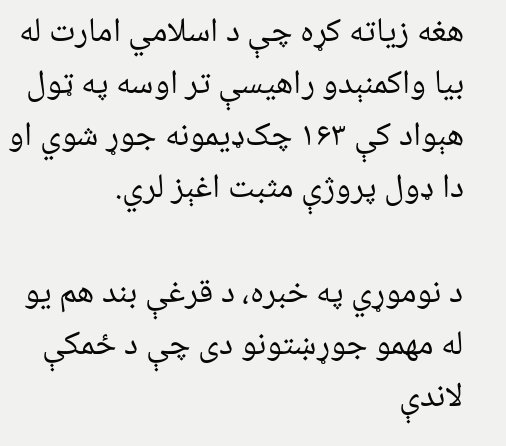هغه زیاته کړه چې د اسلامي امارت له بیا واکمنېدو راهیسې تر اوسه په ټول هېواد کې ۱۶۳ چک‌ډیمونه جوړ شوي او دا ډول پروژې مثبت اغېز لري.

د نوموړي په خبره، د قرغې بند هم یو له مهمو جوړښتونو دی چې د ځمکې لاندې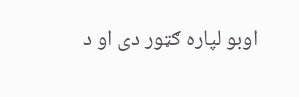اوبو لپاره ګټور دی او د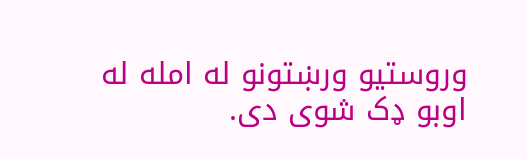وروستیو ورښتونو له امله له اوبو ډک شوی دی.